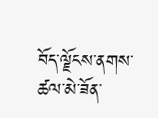བོད་ལྗོངས་ནགས་ཚལ་མེ་ཟོན་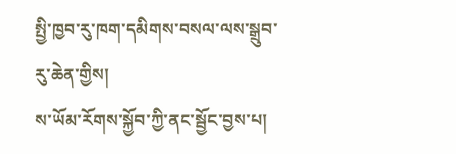སྤྱི་ཁྱབ་རུ་ཁག་དམིགས་བསལ་ལས་སྒྲུབ་རུ་ཆེན་གྱིས།
ས་ཡོམ་རོགས་སྐྱོབ་ཀྱི་ནང་སྦྱོང་བྱས་པ།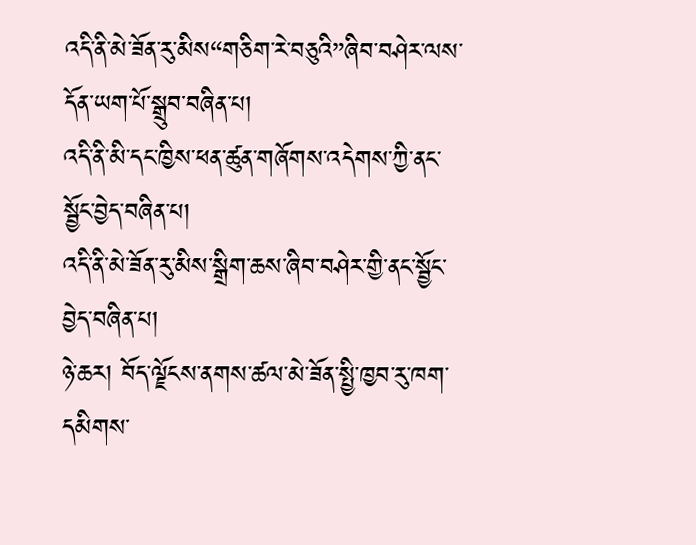འདི་ནི་མེ་ཟོན་རུ་མིས“གཅིག་རེ་བཅུའི”ཞིབ་བཤེར་ལས་དོན་ཡག་པོ་སྒྲུབ་བཞིན་པ།
འདི་ནི་མི་དང་ཁྱིས་ཕན་ཚུན་གཞོགས་འདེགས་ཀྱི་ནང་སྦྱོང་བྱེད་བཞིན་པ།
འདི་ནི་མེ་ཟོན་རུ་མིས་སྒྲིག་ཆས་ཞིབ་བཤེར་གྱི་ནང་སྦྱོང་བྱེད་བཞིན་པ།
ཉེ་ཆར། བོད་ལྗོངས་ནགས་ཚལ་མེ་ཟོན་སྤྱི་ཁྱབ་རུ་ཁག་དམིགས་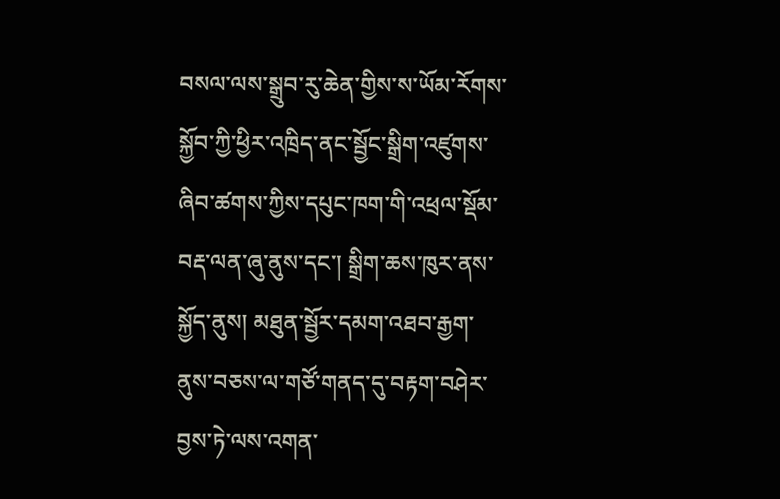བསལ་ལས་སྒྲུབ་རུ་ཆེན་གྱིས་ས་ཡོམ་རོགས་སྐྱོབ་ཀྱི་ཕྱིར་འཁྲིད་ནང་སྦྱོང་སྒྲིག་འཛུགས་ཞིབ་ཚགས་ཀྱིས་དཔུང་ཁག་གི་འཕྲལ་སྡོམ་བརྡ་ལན་ཞུ་ནུས་དང་། སྒྲིག་ཆས་ཁུར་ནས་སྐྱོད་ནུས། མཐུན་སྦྱོར་དམག་འཐབ་རྒྱག་ནུས་བཅས་ལ་གཙོ་གནད་དུ་བརྟག་བཤེར་བྱས་ཏེ་ལས་འགན་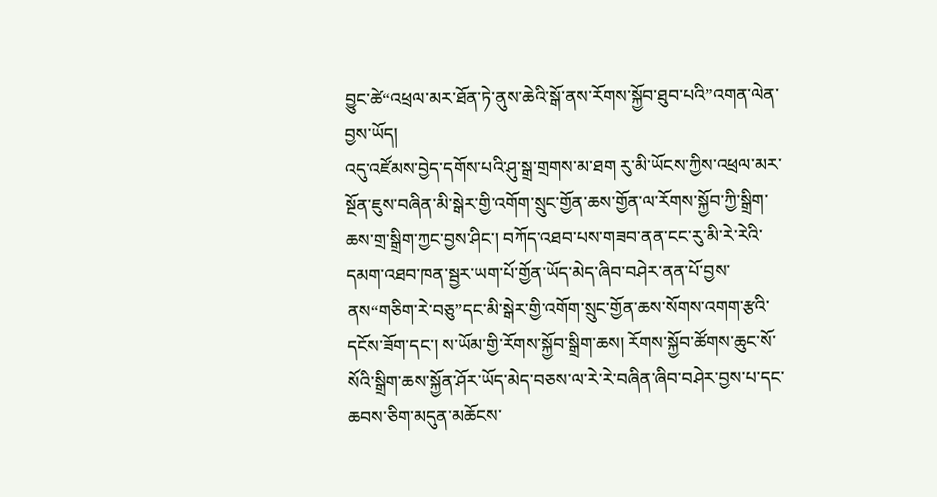བྱུང་ཚེ“འཕྲལ་མར་ཐོན་ཏེ་ནུས་ཆེའི་སྒོ་ནས་རོགས་སྐྱོབ་ཐུབ་པའི”འགན་ལེན་བྱས་ཡོད།
འདུ་འཛོམས་བྱེད་དགོས་པའི་ཤུ་སྒྲ་གྲགས་མ་ཐག རུ་མི་ཡོངས་ཀྱིས་འཕྲལ་མར་སྔོན་ཇུས་བཞིན་མི་སྒེར་གྱི་འགོག་སྲུང་གྱོན་ཆས་གྱོན་ལ་རོགས་སྐྱོབ་ཀྱི་སྒྲིག་ཆས་གྲ་སྒྲིག་ཀྱང་བྱས་ཤིང་། བཀོད་འཐབ་པས་གཟབ་ནན་ངང་རུ་མི་རེ་རེའི་དམག་འཐབ་ཁན་སྦྱར་ཡག་པོ་གྱོན་ཡོད་མེད་ཞིབ་བཤེར་ནན་པོ་བྱས་ནས“གཅིག་རེ་བཅུ”དང་མི་སྒེར་གྱི་འགོག་སྲུང་གྱོན་ཆས་སོགས་འགག་རྩའི་དངོས་ཟོག་དང་། ས་ཡོམ་གྱི་རོགས་སྐྱོབ་སྒྲིག་ཆས། རོགས་སྐྱོབ་ཚོགས་ཆུང་སོ་སོའི་སྒྲིག་ཆས་སྐྱོན་ཤོར་ཡོད་མེད་བཅས་ལ་རེ་རེ་བཞིན་ཞིབ་བཤེར་བྱས་པ་དང་ཆབས་ཅིག་མདུན་མཆོངས་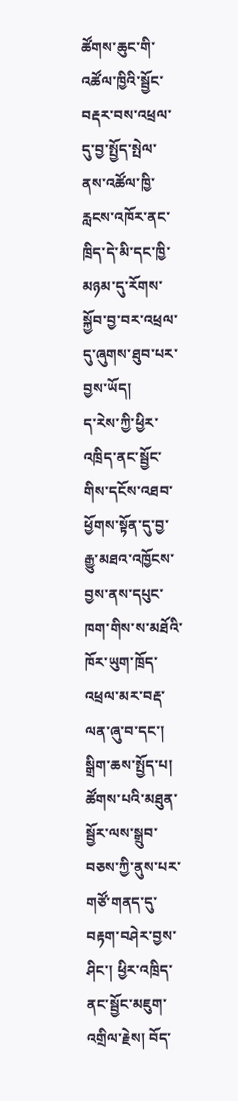ཚོགས་ཆུང་གི་འཚོལ་ཁྱིའི་སྦྱོང་བརྡར་བས་འཕྲལ་དུ་བྱ་སྤྱོད་སྤེལ་ནས་འཚོལ་ཁྱི་རླངས་འཁོར་ནང་ཁྲིད་དེ་མི་དང་ཁྱི་མཉམ་དུ་རོགས་སྐྱོབ་བྱ་བར་འཕྲལ་དུ་ཞུགས་ཐུབ་པར་བྱས་ཡོད།
ད་རེས་ཀྱི་ཕྱིར་འཁྲིད་ནང་སྦྱོང་གིས་དངོས་འཐབ་ཕྱོགས་སྟོན་དུ་བྱ་རྒྱུ་མཐའ་འཁྱོངས་བྱས་ནས་དཔུང་ཁག་གིས་ས་མཐོའི་ཁོར་ཡུག་ཁྲོད་འཕྲལ་མར་བརྡ་ལན་ཞུ་བ་དང་། སྒྲིག་ཆས་སྤྱོད་པ། ཚོགས་པའི་མཐུན་སྦྱོར་ལས་སྒྲུབ་བཅས་ཀྱི་ནུས་པར་གཙོ་གནད་དུ་བརྟག་བཤེར་བྱས་ཤིང་། ཕྱིར་འཁྲིད་ནང་སྦྱོང་མཇུག་འགྲིལ་རྗེས། བོད་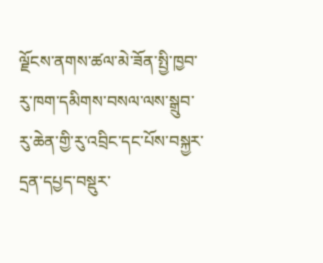ལྗོངས་ནགས་ཚལ་མེ་ཟོན་སྤྱི་ཁྱབ་རུ་ཁག་དམིགས་བསལ་ལས་སྒྲུབ་རུ་ཆེན་གྱི་རུ་འབྲིང་དང་པོས་བསྐྱར་དྲན་དཔྱད་བསྡུར་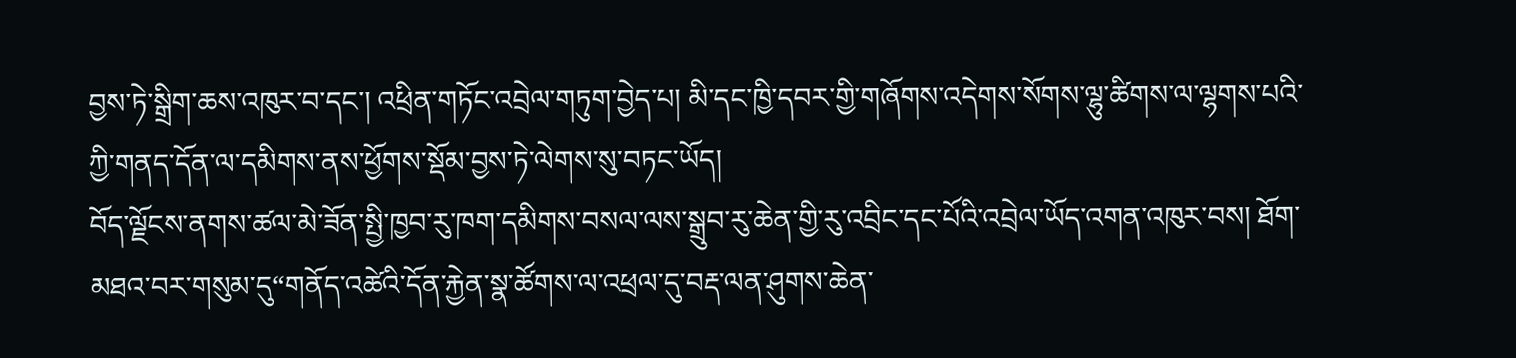བྱས་ཏེ་སྒྲིག་ཆས་འཁུར་བ་དང་། འཕྲིན་གཏོང་འབྲེལ་གཏུག་བྱེད་པ། མི་དང་ཁྱི་དབར་གྱི་གཞོགས་འདེགས་སོགས་ལྷུ་ཚིགས་ལ་ལྷགས་པའི་ཀྱི་གནད་དོན་ལ་དམིགས་ནས་ཕྱོགས་སྡོམ་བྱས་ཏེ་ལེགས་སུ་བཏང་ཡོད།
བོད་ལྗོངས་ནགས་ཚལ་མེ་ཟོན་སྤྱི་ཁྱབ་རུ་ཁག་དམིགས་བསལ་ལས་སྒྲུབ་རུ་ཆེན་གྱི་རུ་འབྲིང་དང་པོའི་འབྲེལ་ཡོད་འགན་འཁུར་བས། ཐོག་མཐའ་བར་གསུམ་དུ“གནོད་འཚེའི་དོན་རྐྱེན་སྣ་ཚོགས་ལ་འཕྲལ་དུ་བརྡ་ལན་ཤུགས་ཆེན་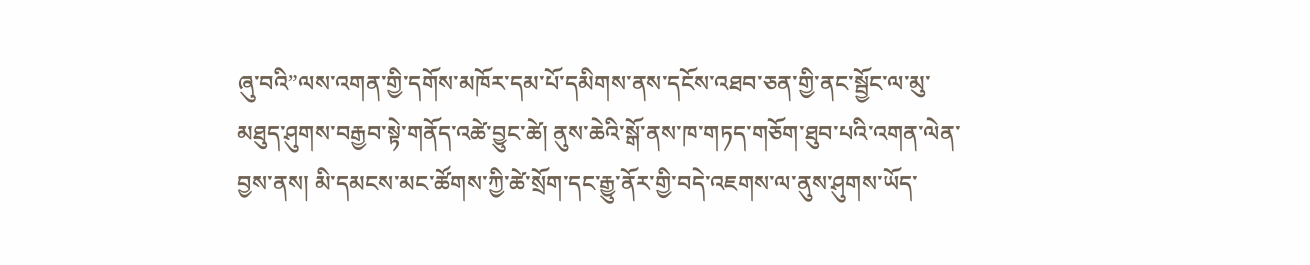ཞུ་བའི”ལས་འགན་གྱི་དགོས་མཁོར་དམ་པོ་དམིགས་ནས་དངོས་འཐབ་ཅན་གྱི་ནང་སྦྱོང་ལ་མུ་མཐུད་ཤུགས་བརྒྱབ་སྟེ་གནོད་འཚེ་བྱུང་ཚེ། ནུས་ཆེའི་སྒོ་ནས་ཁ་གཏད་གཅོག་ཐུབ་པའི་འགན་ལེན་བྱས་ནས། མི་དམངས་མང་ཚོགས་ཀྱི་ཚེ་སྲོག་དང་རྒྱུ་ནོར་གྱི་བདེ་འཇགས་ལ་ནུས་ཤུགས་ཡོད་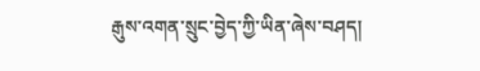རྒུས་འགན་སྲུང་བྱེད་ཀྱི་ཡིན་ཞེས་བཤད།